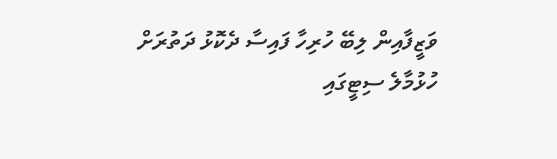ވަޒީފާއިން ލިބޭ ހުރިހާ ފައިސާ ދެކޮޅު ދަތުރަށް
ހުޅުމާލެ ސިޓީގައި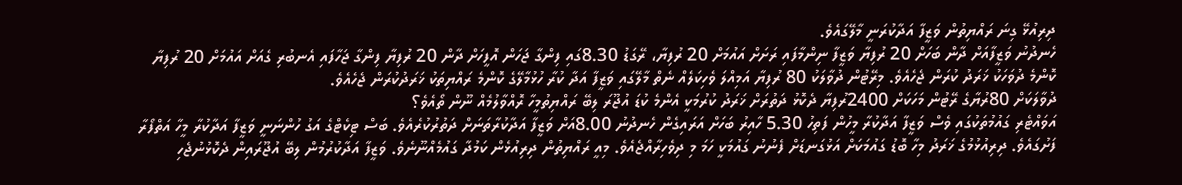ދިރިއުޅޭ ގިނަ ރައްޔިތުން ވަޒީފާ އަދާކުރަނީ މާލޭގައެވެ.
ހެނދުނު ވަޒީފާއަށް ދާން ބަހަށް 20 ރުފިޔާ ވަޒީފާ ނިންމާފައި ރަށަށް އައުމަށް 20 ރުފިޔާ، ރޭގަޑު 8.30ގައި ފިންގާ ޖަހަން އޮފީހަށް ދާން 20 ރުފިޔާ ފިންގާ ޖަހާފައި އެނބުރި ގެއަށް އައުމަށް 20 ރުފިޔާ ކޮންމެ ދުވަހަކު ޚަރަދު ކުރަން ޖެހެއެވެ. މިރޭޓުން ދުވާލަކު 80 ރުފިޔާ އަމިއްލަ ވެހިކަލެއް ނެތް މާލޭގައި ވަޒީފާ އަދާ ކުރާ ހުޅުމާލޭގެ ކޮންމެ ރައްޔިތަކު ޚަރަދުކުރަން ޖެހެއެވެ.
ދުވާލަކަށް 80ރުޔާގެ ރޭޓުން މަހަކަށް 2400ރުފިޔާ ދެކޮޅު ދަތުރަށް ޚަރަދު ކުރުމަކީ އެންމެ ކުޑަ އުޖޫރަ ލިބޭ ރައްޔިތުމީހާ ރޮއްވާލުމެއް ނޫން ތޯއެވެ؟
އަވައްޓެރި ގައުމުތަކުގައި ވެސް ވަޒީފާ އަދާކުރާ މީހުން ފަތިހު 5.30 ހާއިރު ބަހަށް އަރައިގެން ހެނދުނު 8.00އަށް ވަޒީފާ އަދާކުރާތަނަށް ދަތުރުކުރެއެވެ. ބަސް ޓިކެޓްގެ އަގު ހުންނަނީ ވަޒީފާ އަދާކުރާ މީހާ އަތްފޯރާ ފަށުގައެވެ. ދިރިއުޅުމުގެ ޚަރަދު މިހާ ބޮޑު ގައުމަކަށް އަޅުގަނޑަށް ފެނުނު ގައުމަކީ ހަމަ މި ދިވެހިރާއްޖެއެވެ. މިއީ ރައްޔިތުން ދިރިއުޅެން ކަމުދާ ގައުމެއްނޫނެވެ. ވަޒީފާ އަދާކުރުމުން ލިބޭ އުޖޫރައިން ދެކޮޅުނުޖެހި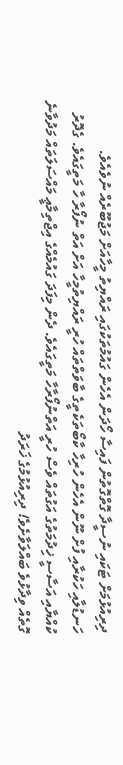ދިރިއުޅުމަށް ޓަކައި ނުސީދާ ގޮތްގޮތުން ފައިސާ ހޯދަން އެހެން ގައުމުތަކުގައި ރައްޔިތު މީހާއަށް މަޖުބޫރެއް ނުވެއެވެ.
ހަނޑުލާއި ހަކުރާއި ފުށް ނޫން އެހެން ހުރިހާ ކާބޯތަކެތީގެ ބާވަތްތައް ހުރީ ރައްޔިތުމީހާ އަށް އަތް ނުފޯރާ ހާ މަތީގައެވެ. ގެދޮރު ކުއްޔާއި އަސާސީ ޚިދުމަތުގެ އަގުތައް ވެސް ހުރީ އަތްނުފޯރާހާ މަތީގައެވެ. ދެން މިފަދަ ގައުމެއްގެ އިޖްތިމާޢީ މައްސަލަތައް މަދުވާނެ ގޮތެއް ވިދާޅުވެ ބައްލަވާށެވެ! ދިރިއުޅުމުގެ ޚަރަދު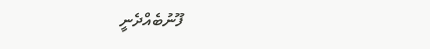ފޫނުބެއްދެނީ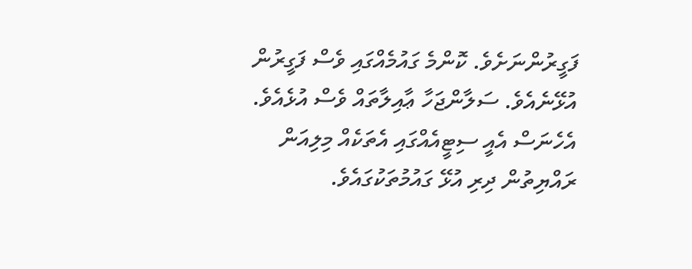ފަގީރުންނަށެވެ. ކޮންމެ ގައުމެއްގައި ވެސް ފަގީރުން އުޅޭނެއެވެ. ސަލާންޖަހާ ޢާއިލާތައް ވެސް އުޅެއެވެ. އެހެނަސް އެއީ ސިޓީއެއްގައި އެތަކެއް މިލިއަން ރައްޔިތުން ދިރި އުޅޭ ގައުމުތަކުގައެވެ.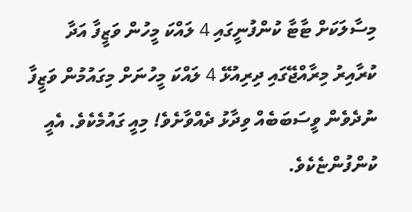މިސާލަކަށް ޓާޓާ ކުންފުނީގައި 4 ލައްކަ މީހުން ވަޒީފާ އަދާ ކުރާއިރު މިރާއްޖޭގައި ދިރިއުޅޭ 4 ލައްކަ މީހުނަށް މިގައުމުން ވަޒީފާ ނުދެވެން ވީސަބަބެއް ވިދާޅު ދެއްވާށެވެ! މިއީ ގައުމެކެވެ. އެއީ ކުންފުންޏެކެވެ.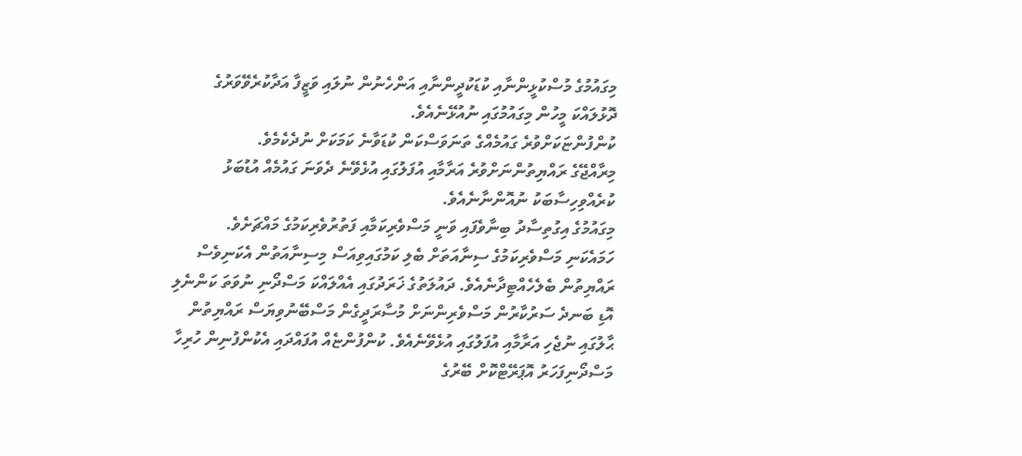މިގައުމުގެ މުސްކުޅީންނާއި ކުޑަކުދީންނާއި އަންހެނުން ނުލައި ވަޒީފާ އަދާކުރެވޭވަރުގެ ދޮޅުލައްކަ މީހުން މިގައުމުގައި ނުއުޅޭނެއެވެ.
ކުންފުންޏަކަށްވުރެ ގައުމެއްގެ ތަނަވަސްކަން ކުޑަވާނެ ކަމަކަށް ނުދެކެމެވެ.
މިރާއްޖޭގެ ރައްޔިތުންނަށްވުރެ އަރާމާއި އުފަލުގައި އުޅެވޭނެ ދެވަނަ ގައުމެއް އުޑުބަޅު ކުރެއްވިހިސާބަކު ނުއޮންނާނެއެވެ.
މިގައުމުގެ އިގުތިސާދު ބިނާވެފައި ވަނީ މަސްވެރިކަމާއި ފަތުރުވެރިކަމުގެ މައްޗަށެވެ.
ހަމައެކަނި މަސްވެރިކަމުގެ ސިނާއަތަށް ބެލި ކަމުގައިވިއަސް މިސިނާއަތުން އެކަނިވެސް ރައްޔިތުން ބެލެހެއްޓިދާނެއެވެ. ދައުލަތުގެ ޚަރަދުގައި އެއްލައްކަ މަސްދޯނި ނުވަތަ ކަންނެލި އޮޑި ބަނދެ ސަރުކާރުން މަސްވެރިންނަށް މުސާރަދީގެން މަސްބޭނުވިޔަސް ރައްޔިތުން ޙާލުގައި ނުޖެހި އަރާމާއި އުފަލުގައި އުޅެވޭނެއެވެ. ކުންފުންޏެއް އުފައްދައި އެކުންފުނިން ހުރިހާ މަސްދޯނިފަހަރު އޮޕަރޭޓްކޮށް ބޭރުގެ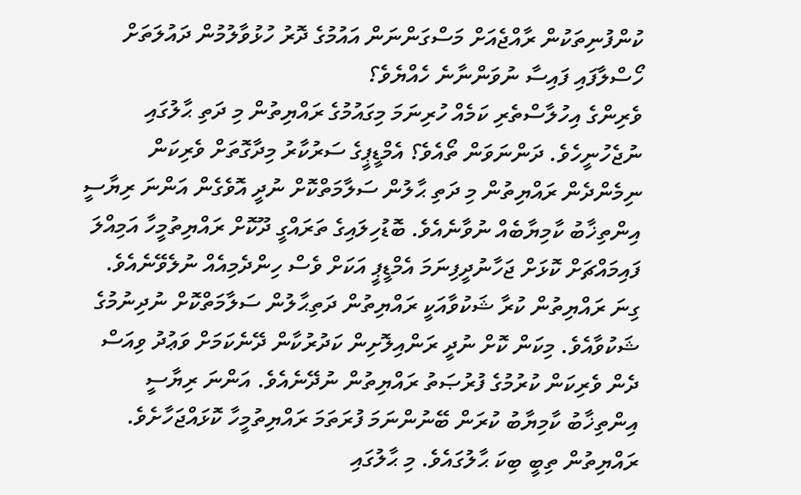ކުންފުނިތަކުން ރާއްޖެއަށް މަސްގަންނަން އައުމުގެ ދޮރު ހުޅުވާލުމުން ދައުލަތަށް ހޯސްލާފައި ފައިސާ ނުވަންނާނެ ހެއްޔެވެ؟
ވެރިންގެ އިހުލާސްތެރި ކަމެއް ހުރިނަމަ މިގައުމުގެ ރައްޔިތުން މި ދަތި ޙާލުގައި ނުޖެހުނީހެވެ. ދަންނަވަން ތޯއެވެ؟ އެމްޑީޕީގެ ސަރުކާރު މިދާގޮތަށް ވެރިކަން ނިމެންދެން ރައްޔިތުން މި ދަތި ޙާލުން ސަލާމަތްކޮށް ނުދީ އޮވެގެން އަންނަ ރިޔާސީ އިންތިޚާބު ކާމިޔާބެއް ނުވާނެއެވެ. ބޮޑުހިލައިގެ ތަރައްގީ ދޫކޮށް ރައްޔިތުމީހާ އަމިއްލަ ފައިމައްޗަށް ކޮޅަށް ޖަހާނުދީފިނަމަ އެމްޑީޕީ އަކަށް ވެސް ހިންދެމިއެއް ނުލެވޭނެއެވެ.
ގިނަ ރައްޔިތުން ކުރާ ޝަކުވާއަކީ ރައްޔިތުން ދަތިޙާލުން ސަލާމަތްކޮށް ނުދިނުމުގެ ޝަކުވާއެވެ. މިކަން ކޮށް ނުދީ ރަންއިލޮށިން ކަދުރުކާން ދޭނެކަމަށް ވަޢުދު ވިއަސް ދެން ވެރިކަން ކުރުމުގެ ފުރުޞަތު ރައްޔިތުން ނުދޭނެއެވެ. އަންނަ ރިޔާސީ އިންތިޚާބު ކާމިޔާބު ކުރަން ބޭނުންނަމަ ފުރަތަމަ ރައްޔިތުމީހާ ކޮޅައްޖަހާށެވެ. ރައްޔިތުން ތިބީ ބިކަ ޙާލުގައެވެ. މި ޙާލުގައި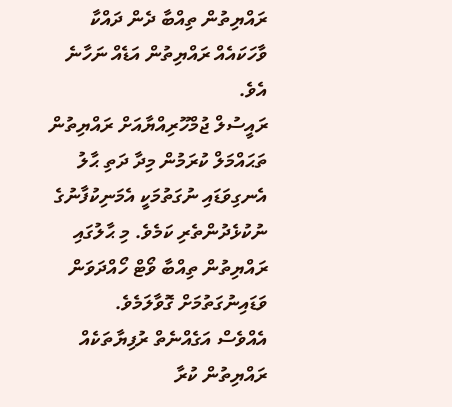ރައްޔިތުން ތިއްބާ ދެން ދައްކާ ވާހަކައެއް ރައްޔިތުން އަޑެއް ނަހާނެ އެވެ.
ރައީސުލް ޖުމްހޫރިއްޔާއަށް ރައްޔިތުން ތަޙައްމަލް ކުރަމުން މިދާ ދަތި ޙާލު އެނގިވަޑައި ނުގަތުމަކީ އެމަނިކުފާނުގެ ނުކުޅެދުންތެރި ކަމެވެ. މި ޙާލުގައި ރައްޔިތުން ތިއްބާ ވޯޓް ހޯއްދަވަން ވަޑައިނުގަތުމަށް ގޮވާލަމެވެ.
އެއްވެސް އަގެއްނެތް ރުފިޔާތަކެއް ރައްޔިތުން ކުރާ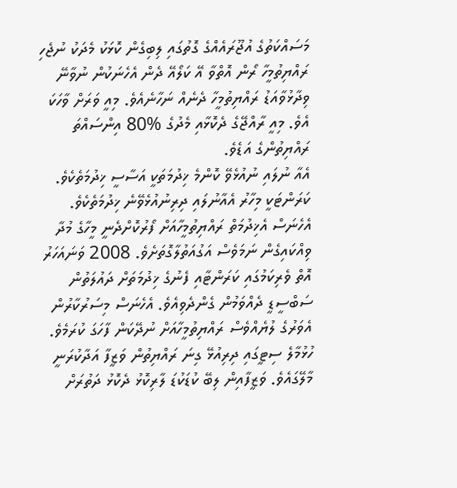މަސައްކަތުގެ އުޖޫރައެއްގެ ގޮތުގައި ލިބިގެން ކޮޅަކު މެދަކު ނުޖެހި ރައްޔިތުމީހާ ރޯން އޮތްވާ އޭ ކަލޯއޭ ދެން އެހެނަކުން ނުވާނޭ ވިދާޅުވާއަޑު ރައްޔިތުމީހާ ދެނެއް ނަހާނެއެވެ. މިއީ ވަރަށް ވާހަކަ އެވެ. މިއީ ރާއްޖޭގެ ދެކޮޅާއި މެދުގެ %80 އިންސައްތަ ރައްޔިތުންގެ އަޑެވެ.
އެއާ ނުލައި ނުއުޅެވޭ ކޮންމެ ޚިދުމަތަކީ އަސާސީ ޚިދުމަތެކެވެ.
ކަރަންޓަކީ މިހާރު އެއާނުލައި ދިރިނުއުޅެވޭނެ ޚިދުމަތެކެވެ. އެހެނަސް އެޚިދުމަތް ރައްޔިތުމީހާއަށް ފޯރުކޮށްދެނީ މީހާގެ މުދާ ވިއްކައިގެން ނަމަވެސް އަގުއަތުލާގޮތަށެވެ. 2008 ވަނައަހަރު އޮތް ވެރިކަމުގައި ކަރަންޓާއި ފެނުގެ ޚިދުމަތަށް ދައުލަތުން ސަބްސީޑީ ދެއްވަމުން ގެންދެވިއެވެ. އެހެނަސް މިސަރުކާރުން އެވަރުގެ ލުޔެއްވެސް ރައްޔިތުމީހާއަށް ނުދޭކަން ފާހަގަ ކުރަމެވެ.
ހުޅުމާލެ ސިޓީގައި ދިރިއުޅޭ ގިނަ ރައްޔިތުން ވަޒީފާ އަދާކުރަނީ މާލޭގައެވެ. ވަޒީފާއިން ލިބޭ ކުޑަކުޑަ ލާރިކޮޅު ދެކޮޅު ދަތުރަށް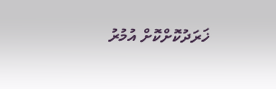ޚަރަދުކޮށްކޮށް އުމުރު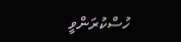ހުސްކުރަންވީ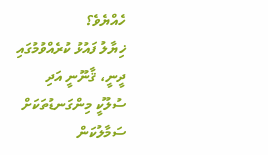ހެއްޔެވެ؟
ޚިޔާލު ފައުޅު ކުރެއްވުމުގައި ދީނީ، ޤާނޫނީ އަދި ސުލޫކީ މިންގަނޑުތަކަށް ސަމާލުކަން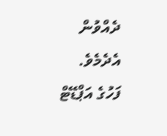ދެއްވުން އެދެމެވެ.
ފަހުގެ އަޕްޑޭޓް